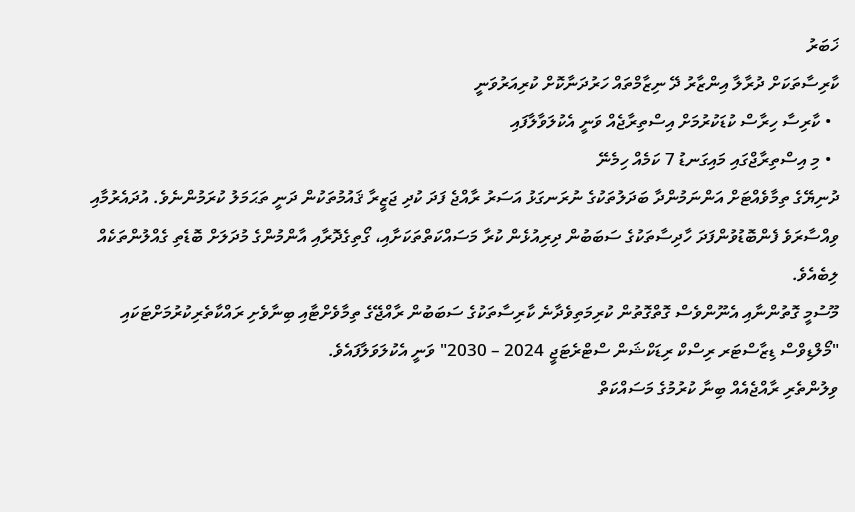ޚަބަރު
ކާރިސާތަކަށް ދުރާލާ އިންޒާރު ދޭ ނިޒާމްތައް ހަރުދަނާކޮށް ކުރިއަރުވަނީ
  • ކާރިސާ ހިރާސް ކުޑަކުރުމަށް އިސްތިރާޖެއް ވަނީ އެކުލަވާލާފައި
  • މި އިސްތިރާޖްގައި މައިގަނޑު 7 ކަމެއް ހިމެނޭ
ދުނިޔޭގެ ތިމާވެއްޓަށް އަންނަމުންދާ ބަދަލުތަކުގެ ނުރަނގަޅު އަސަރު ރާއްޖެ ފަދަ ކުދި ޖަޒީރާ ޤައުމުތަކުން ދަނީ ތަޙަމަލު ކުރަމުންނެވެ. އުދައެރުމާއި ވިއްސާރަވެ ފެންބޮޑުވުންފަދަ ހާދިސާތަކުގެ ސަބަބުން ދިރިއުޅެން ކުރާ މަސައްކަތްތަކަށާއި، ގޯތިގެދޮރާއި އާންމުންގެ މުދަލަށް ބޮޑެތި ގެއްލުންތަކެއް ލިބެއެވެ.
މޫސުމީ ގޮތުންނާއި އެނޫންވެސް ގޮތްގޮތުން ކުރިމަތިވެދާނެ ކާރިސާތަކުގެ ސަބަބުން ރާއްޖޭގެ ތިމާވެށްޓާއި ބިނާވެށި ރައްކާތެރިކުރުމަށްޓަކައި "މޯލްޑިވްސް ޑިޒާސްޓަރ ރިސްކް ރިޑަކްޝަން ސްޓްރެޓަޖީ 2024 – 2030" ވަނީ އެކުލަވަލާފައެވެ.
ވިލުންތެރި ރާއްޖެއެއް ބިނާ ކުރުމުގެ މަސައްކަތް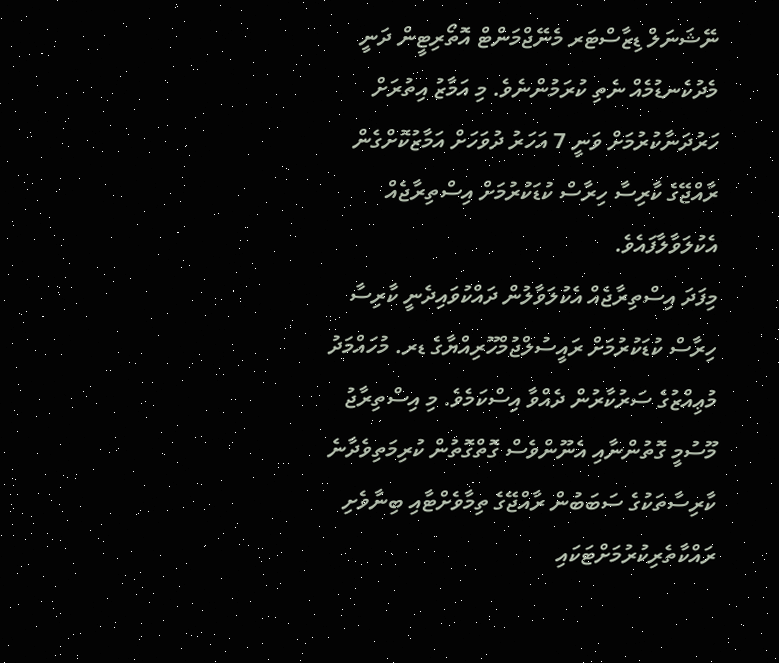ނޭޝަނަލް ޑިޒާސްޓަރ މެނޭޖްމަންޓް އޮތޯރިޓީން ދަނީ މެދުކެނޑުމެއް ނެތި ކުރަމުންނެވެ. މި އަމާޒު އިތުރަށް ހަރުދަނާކުރުމަށް ވަނީ 7 އަހަރު ދުވަހަށް އަމާޒުކޮށްގެން ރާއްޖޭގެ ކާރިސާ ހިރާސް ކުޑަކުރުމަށް އިސްތިރާޖެއް އެކުލަވާލާފައެވެ.
މިފަދަ އިސްތިރާޖެއް އެކުލަވާލުން ދައްކުވައިދެނީ ކާރިސާ ހިރާސް ކުޑަކުރުމަށް ރައީސުލްޖުމްހޫރިއްޔާގެ ޑރ. މުހައްމަދު މުޢިއްޒުގެ ސަރުކާރުން ދެއްވާ އިސްކަމެވެ. މި އިސްތިރާޖު މޫސުމީ ގޮތުންނާއި އެނޫންވެސް ގޮތްގޮތުން ކުރިމަތިވެދާނެ ކާރިސާތަކުގެ ސަބަބުން ރާއްޖޭގެ ތިމާވެށްޓާއި ބިނާވެށި ރައްކާތެރިކުރުމަށްޓަކައި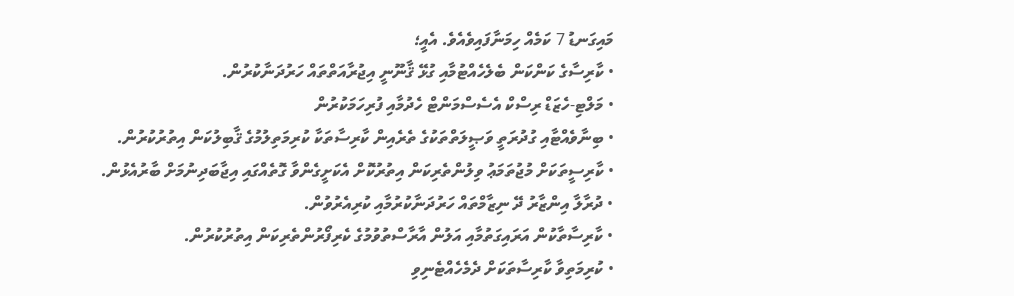މައިގަނޑު 7 ކަމެއް ހިމަނާފައިވެއެވެ. އެއީ؛
• ކާރިސާގެ ކަންކަން ބެލެހެއްޓުމާއި ގުޅޭ ޤާނޫނީ އިޖުރާއަތްތައް ހަރުދަނާކުރުން.
• މަލްޓި-ހެޒަޑް ރިސްކް އެސެސްމަންޓް ހެދުމާއި ފުރިހަމަކުރުން
• ބިނާވެއްޓާއި ގުދުރަތީ ވަޞީލަތްތަކުގެ ތެރެއިން ކާރިސާތަކާ ކުރިމަތިލުމުގެ ޤާބިލުކަން އިތުރުކުރުން.
• ކާރިސީތަކަށް މުޖުތަމަޢު ވިލުންތެރިކަން އިތުރުކޮށް އެކަށީގެންވާ ގޮތެއްގައި އިޖާބަދިނުމަށް ބާރުއެޅުން.
• ދުރާލާ އިންޒާރު ދޭ ނިޒާމްތައް ހަރުދަނާކުރުމާއި ކުރިއެރުވުން.
• ކާރިސާތާކުން އަރައިގަތުމާއި އަލުން އާރާސްތުވުމުގެ ކެރިފޯރުންތެރިކަން އިތުރުކުރުން.
• ކުރިމަތިވާ ކާރިސާތަކަށް ދެމެހެއްޓެނިވި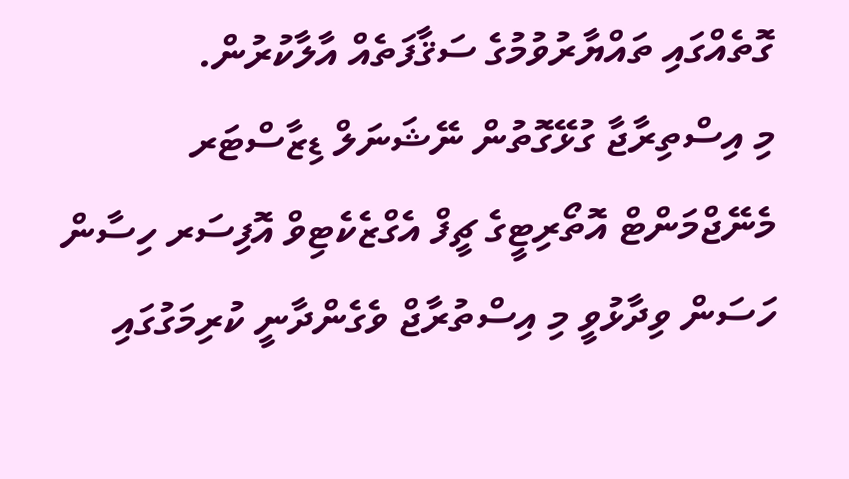ގޮތެއްގައި ތައްޔާރުވުމުގެ ސަޤާފަތެއް އާލާކުރުން.
މި އިސްތިރާޖާ ގުޅޭގޮތުން ނޭޝަނަލް ޑިޒާސްޓަރ މެނޭޖްމަންޓް އޮތޯރިޓީގެ ޗީފް އެގްޒެކެޓިވް އޮފިސަރ ހިސާން ހަސަން ވިދާޅުވީ މި އިސްތުރާޖް ވެގެންދާނީ ކުރިމަގުގައި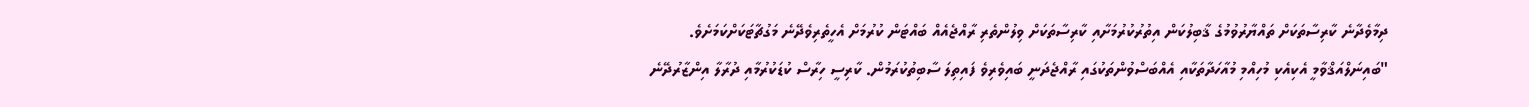ދިމާވެދާނެ ކާރިސާތަކަށް ތައްޔާރުވުމުގެ ޤާބިލުކަން އިތުރުކުރުމަށާއި ކާރިސާތަކަށް ވިލުންތެރި ރާއްޖެއެއް ބައްޓަން ކުރުމަށް އެހީތެރިވެދޭނެ މަގުޗާޓަކަށްކަމަށެވެ.
"ބައިނަލްއަޤްވާމީ އެކިއެކި މުހިއްމި މުއާހަދާތަކާއި އެއްބަސްވުންތަކުގައި ރާއްޖެދަނީ ބައިވެރިވެ ފައިތިލަ ސާބިތުކުރަމުން. ކާރިސީ ހިރާސް ކުޑަކުރުމާއި ދުރާލާ އިންޒާރުދޭނެ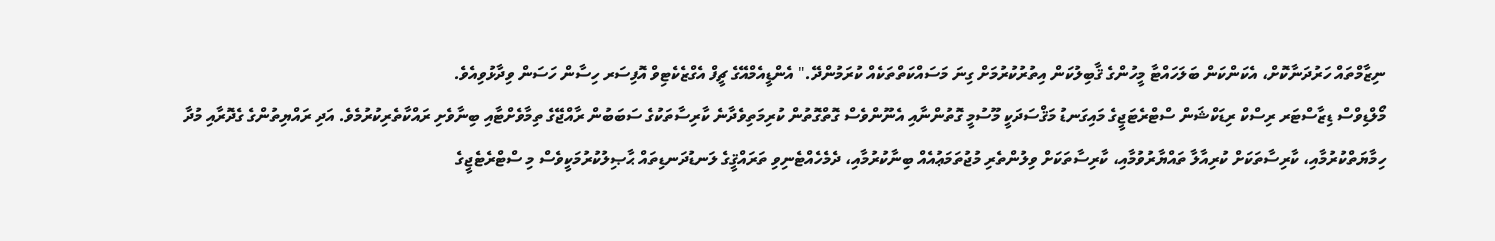ނިޒާމްތައް ހަރުދަނާކޮށް، އެކަންކަން ބަލަހައްޓާ މީހުންގެ ޤާބިލުކަން އިތުރުކުރުމަށް ގިނަ މަސައްކަތްތަކެއް ކުރަމުންދޭ." އެންޑީއެމްއޭގެ ޗީފް އެގްޒެކެޓިވް އޮފިސަރ ހިސާން ހަސަން ވިދާޅުވިއެވެ.
މޯލްޑިވްސް ޑިޒާސްޓަރ ރިސްކް ރިޑަކްޝަން ސްޓްރެޓަޖީގެ މައިގަނޑު މަޤްސަދަކީ މޫސުމީ ގޮތުންނާއި އެނޫންވެސް ގޮތްގޮތުން ކުރިމަތިވެދާނެ ކާރިސާތަކުގެ ސަބަބުން ރާއްޖޭގެ ތިމާވެށްޓާއި ބިނާވެށި ރައްކާތެރިކުރުމެވެ. އަދި ރައްޔިތުންގެ ގެދޮރާއި މުދާ ހިމާޔަތްކުރުމާއި، ކާރިސާތަކަށް ކުރިއާލާ ތައްޔާރުވުމާއި، ކާރިސާތަކަށް ވިލުންތެރި މުޖުތަމަޢުއެއް ބިނާކުރުމާއި، ދެމެހެއްޓެނިވި ތަރައްޤީގެ ލަނޑުދަނޑިތައް ޙާޞިލުކުރުމަކީވެސް މި ސްޓްރެޓެޖީގެ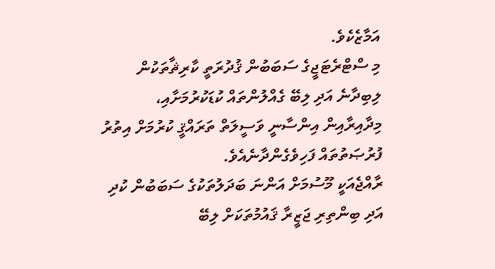އަމާޒެކެވެ.
މި ސްޓްރެޓަޖީގެ ސަބަބުން ޤުދުރަތީ ކާރިޘާތަކުން ލިބިދާނެ އަދި ލިބޭ ގެއްލުންތައް ކުޑަކުރުމަށާއި، މިދާއިރާއިން އިންސާނީ ވަސީލަތް ތަރައްޤީ ކުރުމަށް އިތުރު ފުރުޞަތުތައް ފަހިވެގެންދާނެއެވެ.
ރާއްޖެއަކީ މޫސުމަށް އަންނަ ބަދަލުތަކުގެ ސަބަބުން ކުދި އަދި ބިންތިރި ޖަޒީރާ ޤައުމުތަކަށް ލިބޭ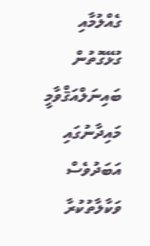ގެއްލުމާއި ގުޅޭގޮތުން ބައިނަލްއަޤްވާމީ މައިދާނުގައި އަބަދުވެސް ވަކާލާތުކުރާ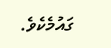ގައުމެކެވެ.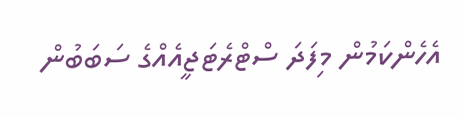އެހެންކަމުން މިފަދަ ސްޓްރެޓަޖީއެއްގެ ސަބަބުން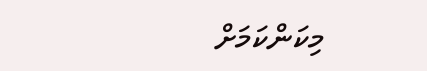މިކަންކަމަށް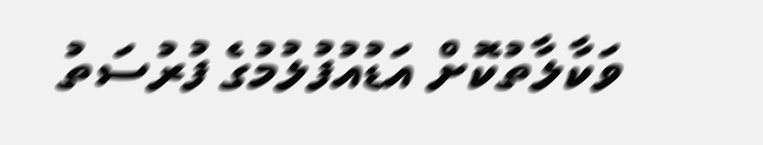ވަކާލާތުކޮށް އަޑުއުފުލުމުގެ ފުރުސަތު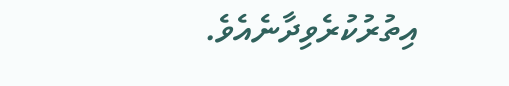އިތުރުކުރެވިދާނެއެވެ.